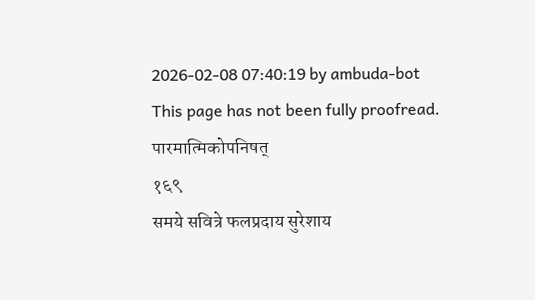2026-02-08 07:40:19 by ambuda-bot
This page has not been fully proofread.
पारमात्मिकोपनिषत्
१६९
समये सवित्रे फलप्रदाय सुरेशाय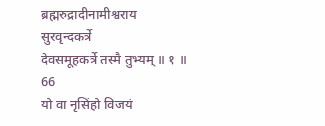ब्रह्मरुद्रादीनामीश्वराय सुरवृन्दकर्त्रे
देवसमूहकर्त्रे तस्मै तुभ्यम् ॥ १ ॥
66
यो वा नृसिंहो विजयं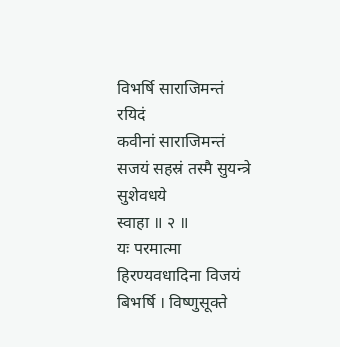विभर्षि साराजिमन्तं रयिदं
कवीनां साराजिमन्तं सजयं सहस्रं तस्मै सुयन्त्रे सुशेवधये
स्वाहा ॥ २ ॥
यः परमात्मा हिरण्यवधादिना विजयं बिभर्षि । विष्णुसूक्ते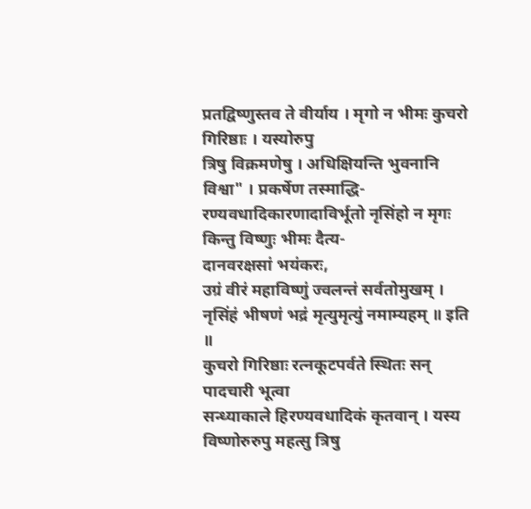प्रतद्विष्णुस्तव ते वीर्याय । मृगो न भीमः कुचरो गिरिष्ठाः । यस्योरुपु
त्रिषु विक्रमणेषु । अधिक्षियन्ति भुवनानि विश्वा" । प्रकर्षेण तस्माद्धि-
रण्यवधादिकारणादाविर्भूतो नृसिंहो न मृगः किन्तु विष्णुः भीमः दैत्य-
दानवरक्षसां भयंकरः,
उग्रं वीरं महाविष्णुं ज्वलन्तं सर्वतोमुखम् ।
नृसिंहं भीषणं भद्रं मृत्युमृत्युं नमाम्यहम् ॥ इति ॥
कुचरो गिरिष्ठाः रत्नकूटपर्वते स्थितः सन् पादचारी भूत्वा
सन्ध्याकाले हिरण्यवधादिकं कृतवान् । यस्य विष्णोरुरुपु महत्सु त्रिषु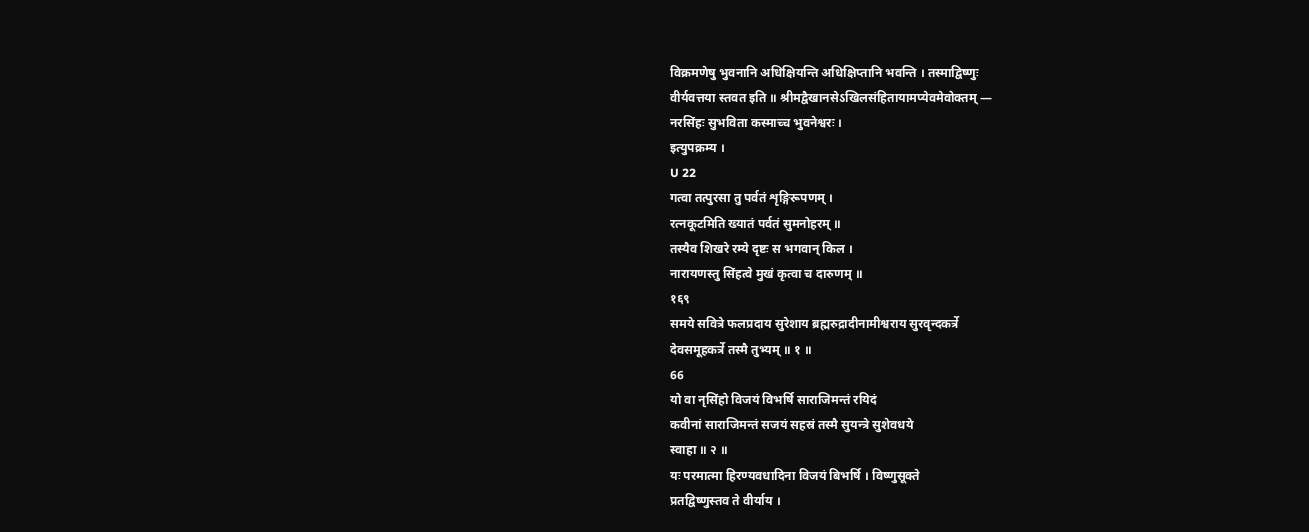विक्रमणेषु भुवनानि अधिक्षियन्ति अधिक्षिप्तानि भवन्ति । तस्माद्विष्णुः
वीर्यवत्तया स्तवत इति ॥ श्रीमद्वैखानसेऽखिलसंहितायामप्येवमेवोक्तम् —
नरसिंहः सुभविता कस्माच्च भुवनेश्वरः ।
इत्युपक्रम्य ।
U 22
गत्वा तत्पुरसा तु पर्वतं शृङ्गिरूपणम् ।
रत्नकूटमिति ख्यातं पर्वतं सुमनोहरम् ॥
तस्यैव शिखरे रम्ये दृष्टः स भगवान् किल ।
नारायणस्तु सिंहत्वे मुखं कृत्वा च दारुणम् ॥
१६९
समये सवित्रे फलप्रदाय सुरेशाय ब्रह्मरुद्रादीनामीश्वराय सुरवृन्दकर्त्रे
देवसमूहकर्त्रे तस्मै तुभ्यम् ॥ १ ॥
66
यो वा नृसिंहो विजयं विभर्षि साराजिमन्तं रयिदं
कवीनां साराजिमन्तं सजयं सहस्रं तस्मै सुयन्त्रे सुशेवधये
स्वाहा ॥ २ ॥
यः परमात्मा हिरण्यवधादिना विजयं बिभर्षि । विष्णुसूक्ते
प्रतद्विष्णुस्तव ते वीर्याय ।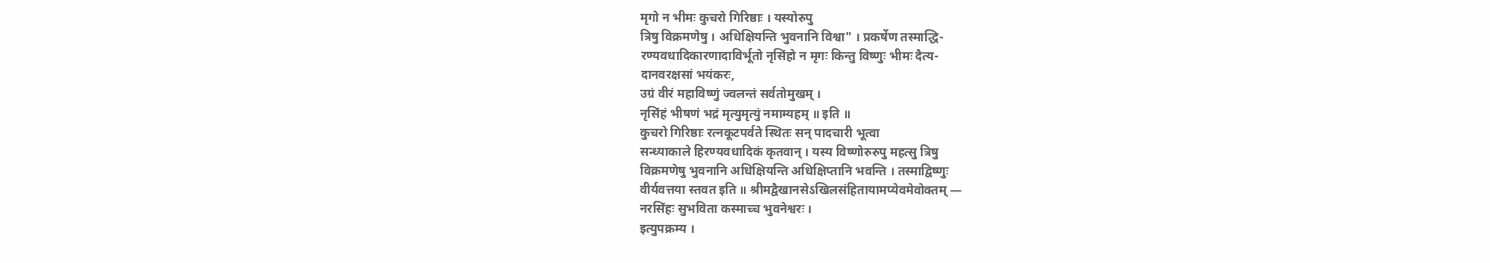मृगो न भीमः कुचरो गिरिष्ठाः । यस्योरुपु
त्रिषु विक्रमणेषु । अधिक्षियन्ति भुवनानि विश्वा" । प्रकर्षेण तस्माद्धि-
रण्यवधादिकारणादाविर्भूतो नृसिंहो न मृगः किन्तु विष्णुः भीमः दैत्य-
दानवरक्षसां भयंकरः,
उग्रं वीरं महाविष्णुं ज्वलन्तं सर्वतोमुखम् ।
नृसिंहं भीषणं भद्रं मृत्युमृत्युं नमाम्यहम् ॥ इति ॥
कुचरो गिरिष्ठाः रत्नकूटपर्वते स्थितः सन् पादचारी भूत्वा
सन्ध्याकाले हिरण्यवधादिकं कृतवान् । यस्य विष्णोरुरुपु महत्सु त्रिषु
विक्रमणेषु भुवनानि अधिक्षियन्ति अधिक्षिप्तानि भवन्ति । तस्माद्विष्णुः
वीर्यवत्तया स्तवत इति ॥ श्रीमद्वैखानसेऽखिलसंहितायामप्येवमेवोक्तम् —
नरसिंहः सुभविता कस्माच्च भुवनेश्वरः ।
इत्युपक्रम्य ।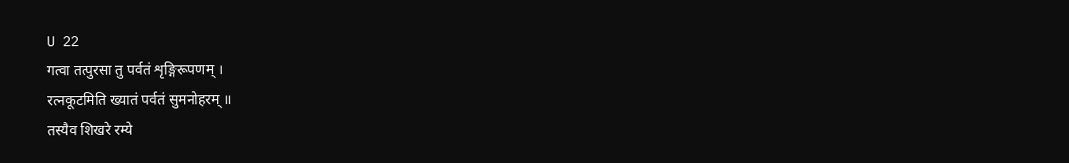U 22
गत्वा तत्पुरसा तु पर्वतं शृङ्गिरूपणम् ।
रत्नकूटमिति ख्यातं पर्वतं सुमनोहरम् ॥
तस्यैव शिखरे रम्ये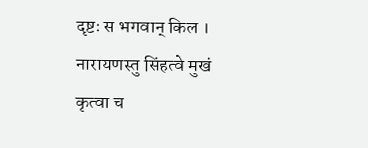दृष्टः स भगवान् किल ।
नारायणस्तु सिंहत्वे मुखं कृत्वा च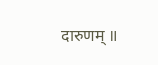दारुणम् ॥